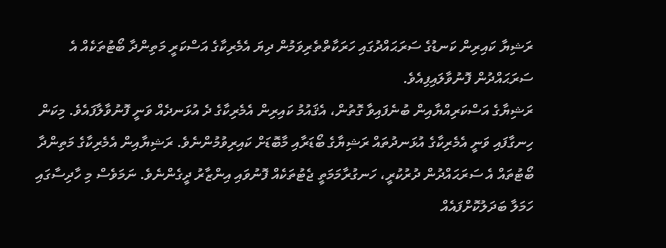ރަޝިޔާ ކައިރިން ކަނޑުގެ ސަރަޙައްދުގައި ހަރަކާތްތެރިވަމުން ދިޔަ އެމެރިކާގެ އަސްކަރީ މަތިންދާ ބޯޓުތަކެއް އެ ސަރަޙައްދުން ފޮނުވާލައިފިއެވެ.
ރަޝިޔާގެ އަސްކަރިއްޔާއިން ބުނެފައިވާ ގޮތުން، އެޤައުމު ކައިރިން އެމެރިކާގެ ދެ އުޅަނދެއް ވަނީ ފޮނުވާލާފައެވެ. މިކަން ހިނގާފައި ވަނީ އެމެރިކާގެ އުޅަނދުތައް ރަޝިޔާގެ ބޯޑަރާއި މާބޮޑަށް ކައިރިވުމުންނެވެ. ރަޝިޔާއިން އެމެރިކާގެ މަތިންދާ ބޯޓުތައް އެ ސަރަޙައްދުން ދުރުކުރީ، ހަނގުރާމަމަތީ ޖެޓުތަކެއް ފޮނުވައި އިންޒާރު ދީގެންނެވެ. ނަމަވެސް މި ހާދިސާގައި ހަމަލާ ބަދަލުކޮށްފައެއް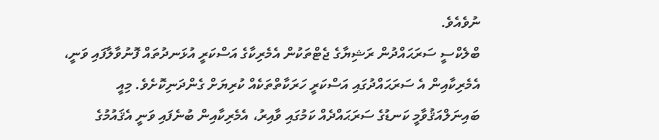ނުވެއެވެ.
ބްލެކްސީ ސަރަޙައްދުން ރަޝިޔާގެ ޖެޓްތަކުން އެމެރިކާގެ އަސްކަރީ އުޅަނދުތައް ފޮނުވާލާފައި ވަނީ، އެމެރިކާއިން އެ ސަރަޙައްދުގައި އަސްކަރީ ހަރަކާތްތަކެއް ކުރިޔަށް ގެންދަނިކޮށެވެ. މިއީ ބައިނަލްއަޤުވާމީ ކަނޑުގެ ސަރަޙައްދެއް ކަމުގައި ވާއިރު، އެމެރިކާއިން ބުނެފައި ވަނީ އެޤައުމުގެ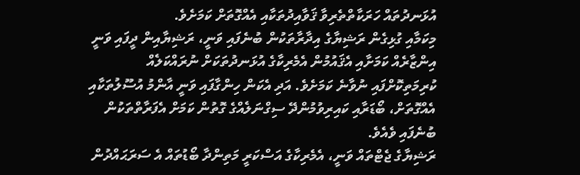އުޅަނދުތައް ހަރަކާތްތެރިވާ ޤަވާއިދުތަކާއި އެއްގޮތަށް ކަމަށެވެ.
މިކަމާއި ގުޅިގެން ރަޝިޔާގެ އިދާރާތަކުން ބުނެފައި ވަނީ، ރަޝިޔާއިން ދީފައި ވަނީ އިންޒާރެއް ކަމަށާއި އެޤައުމުން އެމެރިކާގެ އުޅަނދުތަކަށް ނުރައްކަލެއް ކުރިމަތިކޮށްފައި ނުވާނެ ކަމަށެވެ. އަދި އެކަން ހިންގާފައި ވަނީ އާންމު އުސޫލުތަކާއި އެއްގޮތަށް، ބޯޑަރާއި ކައިރިވުމުންދޭ ސިގްނަލެއްގެ ގޮތުން ކަމަށް އެފަރާތްތަކުން ބުނެފައި ވެއެވެ.
ރަޝިޔާގެ ޖެޓްތައް ވަނީ، އެމެރިކާގެ އަސްކަރީ މަތިންދާ ބޯޑުތައް އެ ސަރަޙައްދުން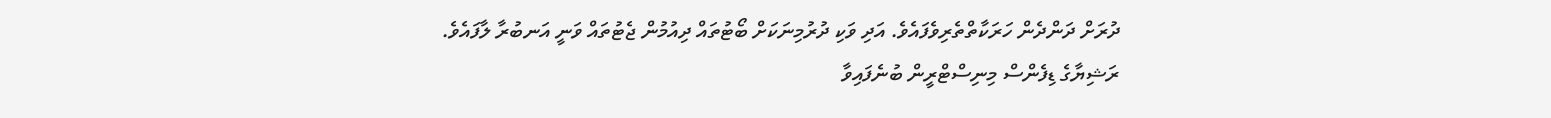ދުރަށް ދަންދެން ހަރަކާތްތެރިވެފައެވެ. އަދި ވަކި ދުރުމިނަކަށް ބޯޓުތައް ދިއުމުން ޖެޓުތައް ވަނީ އަނބުރާ ލާފައެވެ.
ރަޝިޔާގެ ޑިފެންސް މިނިސްޓްރީން ބުނެފައިވާ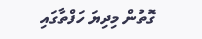ގޮތުން މިދިޔަ ހަފްތާގައި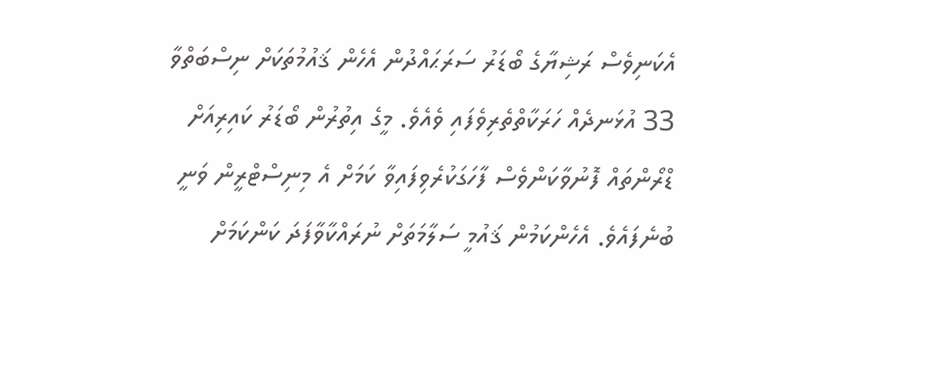އެކަނިވެސް ރަޝިޔާގެ ބޯޑަރު ސަރަޙައްދުން އެހެން ޤައުމުތަކަށް ނިސްބަތްވާ 33 އުޅަނދެއް ހަރަކާތްތެރިވެފައި ވެއެވެ. މީގެ އިތުރުން ބޯޑަރު ކައިރިއަށް ޑްރޯންތައް ފޮނުވާކަންވެސް ފާހަގަކުރެވިފައިވާ ކަމަށް އެ މިނިސްޓްރީން ވަނީ ބުނެފައެވެ. އެހެންކަމުން ޤައުމީ ސަލާމަތަށް ނުރައްކާވާފަދަ ކަންކަމަށް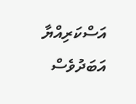އަސްކަރިއްޔާ އަބަދުވެސް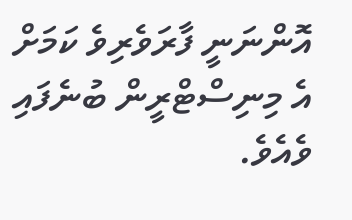އޮންނަނީ ފާރަވެރިވެ ކަމަށް އެ މިނިސްޓްރީން ބުނެފައި ވެއެވެ.